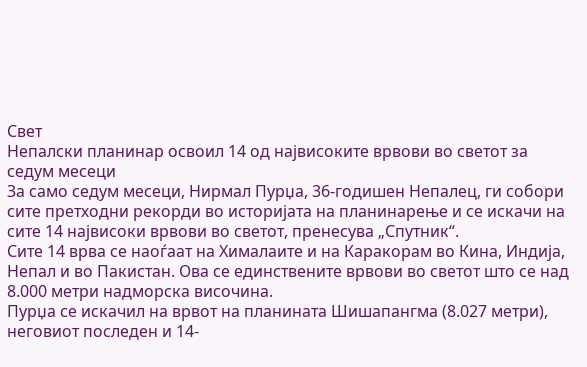Свет
Непалски планинар освоил 14 од највисоките врвови во светот за седум месеци
За само седум месеци, Нирмал Пурџа, 36-годишен Непалец, ги собори сите претходни рекорди во историјата на планинарење и се искачи на сите 14 највисоки врвови во светот, пренесува „Спутник“.
Сите 14 врва се наоѓаат на Хималаите и на Каракорам во Кина, Индија, Непал и во Пакистан. Ова се единствените врвови во светот што се над 8.000 метри надморска височина.
Пурџа се искачил на врвот на планината Шишапангма (8.027 метри), неговиот последен и 14-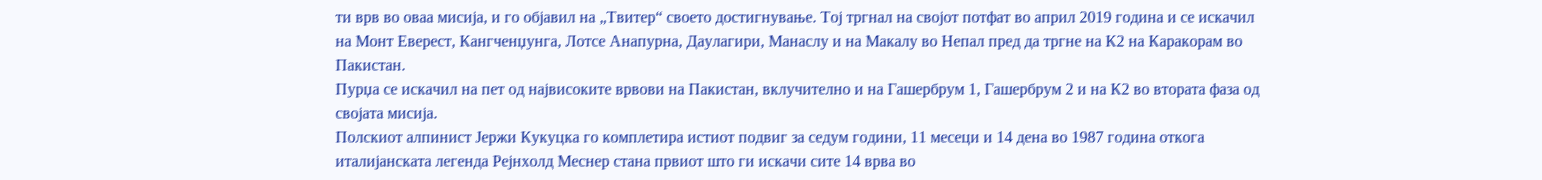ти врв во оваа мисија, и го објавил на „Твитер“ своето достигнување. Тој тргнал на својот потфат во април 2019 година и се искачил на Монт Еверест, Кангченџунга, Лотсе Анапурна, Даулагири, Манаслу и на Макалу во Непал пред да тргне на К2 на Каракорам во Пакистан.
Пурџа се искачил на пет од највисоките врвови на Пакистан, вклучително и на Гашербрум 1, Гашербрум 2 и на К2 во втората фаза од својата мисија.
Полскиот алпинист Јержи Кукуцка го комплетира истиот подвиг за седум години, 11 месеци и 14 дена во 1987 година откога италијанската легенда Рејнхолд Меснер стана првиот што ги искачи сите 14 врва во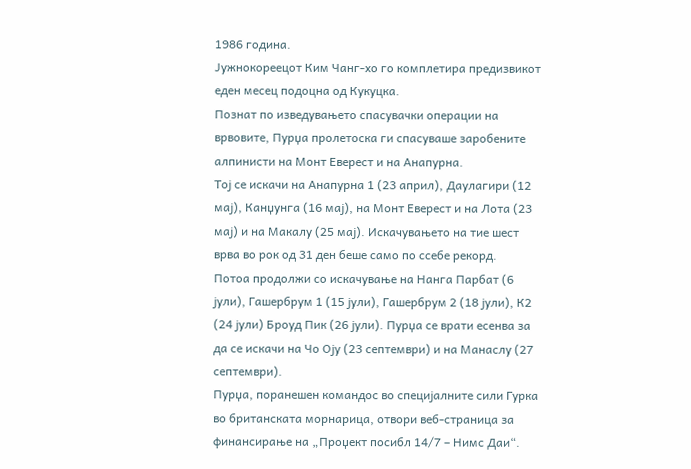1986 година.
Јужнокореецот Ким Чанг-хо го комплетира предизвикот еден месец подоцна од Кукуцка.
Познат по изведувањето спасувачки операции на врвовите, Пурџа пролетоска ги спасуваше заробените алпинисти на Монт Еверест и на Анапурна.
Тој се искачи на Анапурна 1 (23 април), Даулагири (12 мај), Канџунга (16 мај), на Монт Еверест и на Лота (23 мај) и на Макалу (25 мај). Искачувањето на тие шест врва во рок од 31 ден беше само по ссебе рекорд.
Потоа продолжи со искачување на Нанга Парбат (6 јули), Гашербрум 1 (15 јули), Гашербрум 2 (18 јули), К2 (24 јули) Броуд Пик (26 јули). Пурџа се врати есенва за да се искачи на Чо Оју (23 септември) и на Манаслу (27 септември).
Пурџа, поранешен командос во специјалните сили Гурка во британската морнарица, отвори веб-страница за финансирање на „Проџект посибл 14/7 – Нимс Даи“.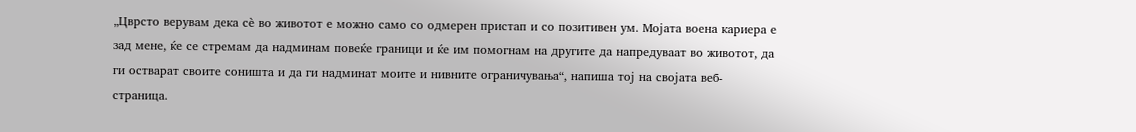„Цврсто верувам дека сè во животот е можно само со одмерен пристап и со позитивен ум. Мојата воена кариера е зад мене, ќе се стремам да надминам повеќе граници и ќе им помогнам на другите да напредуваат во животот, да ги остварат своите соништа и да ги надминат моите и нивните ограничувања“, напиша тој на својата веб-страница.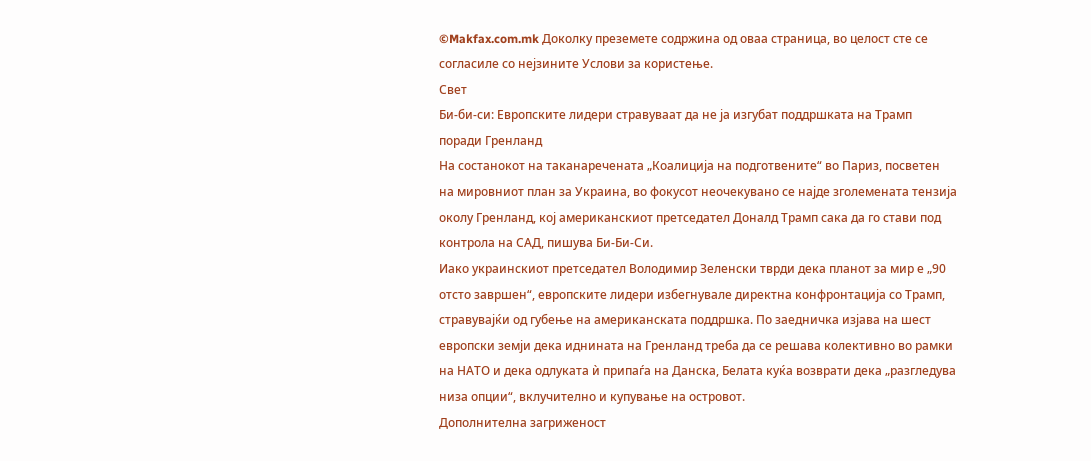©Makfax.com.mk Доколку преземете содржина од оваа страница, во целост сте се согласиле со нејзините Услови за користење.
Свет
Би-би-си: Европските лидери стравуваат да не ја изгубат поддршката на Трамп поради Гренланд
На состанокот на таканаречената „Коалиција на подготвените“ во Париз, посветен на мировниот план за Украина, во фокусот неочекувано се најде зголемената тензија околу Гренланд, кој американскиот претседател Доналд Трамп сака да го стави под контрола на САД, пишува Би-Би-Си.
Иако украинскиот претседател Володимир Зеленски тврди дека планот за мир е „90 отсто завршен“, европските лидери избегнувале директна конфронтација со Трамп, стравувајќи од губење на американската поддршка. По заедничка изјава на шест европски земји дека иднината на Гренланд треба да се решава колективно во рамки на НАТО и дека одлуката ѝ припаѓа на Данска, Белата куќа возврати дека „разгледува низа опции“, вклучително и купување на островот.
Дополнителна загриженост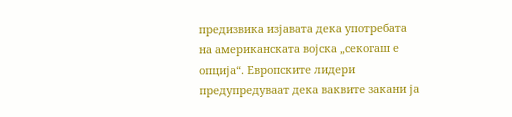предизвика изјавата дека употребата на американската војска „секогаш е опција“. Европските лидери предупредуваат дека ваквите закани ја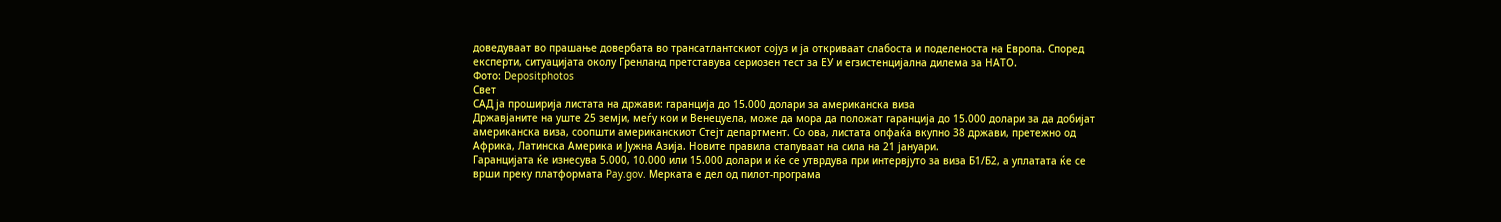доведуваат во прашање довербата во трансатлантскиот сојуз и ја откриваат слабоста и поделеноста на Европа. Според експерти, ситуацијата околу Гренланд претставува сериозен тест за ЕУ и егзистенцијална дилема за НАТО.
Фото: Depositphotos
Свет
САД ја проширија листата на држави: гаранција до 15.000 долари за американска виза
Државјаните на уште 25 земји, меѓу кои и Венецуела, може да мора да положат гаранција до 15.000 долари за да добијат американска виза, соопшти американскиот Стејт департмент. Со ова, листата опфаќа вкупно 38 држави, претежно од Африка, Латинска Америка и Јужна Азија. Новите правила стапуваат на сила на 21 јануари.
Гаранцијата ќе изнесува 5.000, 10.000 или 15.000 долари и ќе се утврдува при интервјуто за виза Б1/Б2, а уплатата ќе се врши преку платформата Pay.gov. Мерката е дел од пилот-програма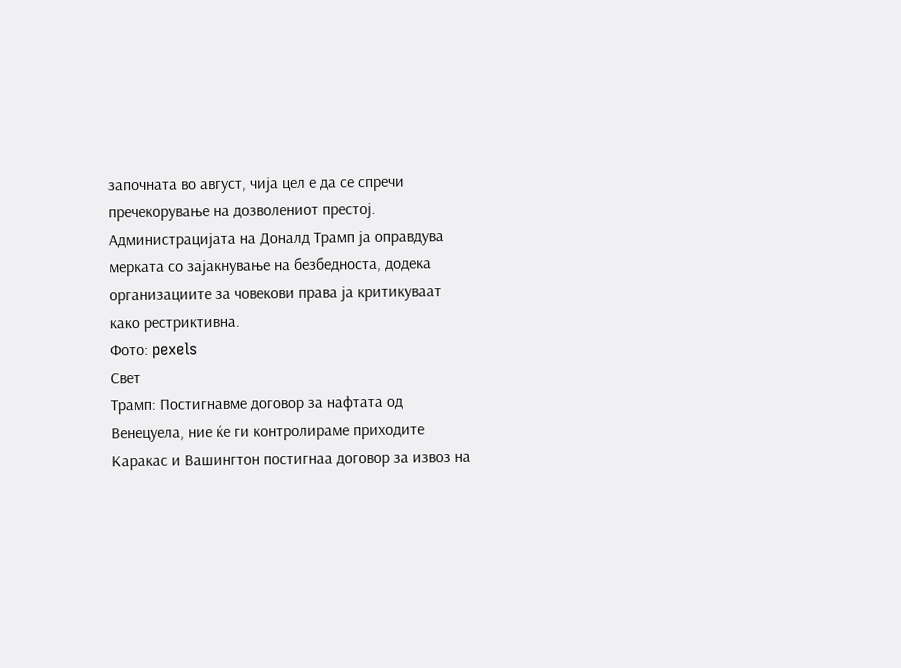започната во август, чија цел е да се спречи пречекорување на дозволениот престој.
Администрацијата на Доналд Трамп ја оправдува мерката со зајакнување на безбедноста, додека организациите за човекови права ја критикуваат како рестриктивна.
Фото: pexels
Свет
Трамп: Постигнавме договор за нафтата од Венецуела, ние ќе ги контролираме приходите
Каракас и Вашингтон постигнаа договор за извоз на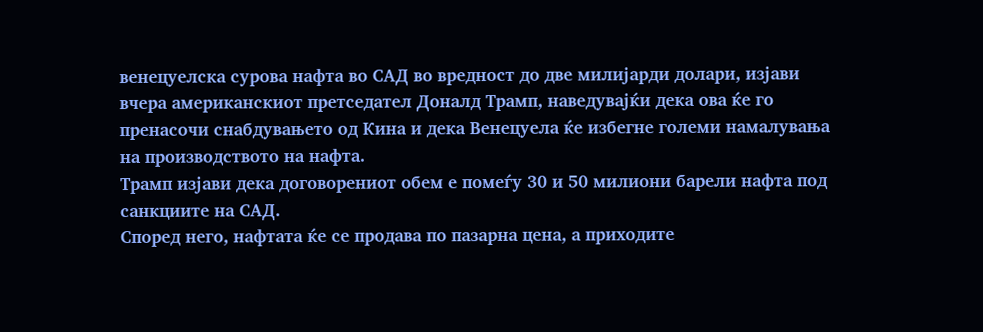венецуелска сурова нафта во САД во вредност до две милијарди долари, изјави вчера американскиот претседател Доналд Трамп, наведувајќи дека ова ќе го пренасочи снабдувањето од Кина и дека Венецуела ќе избегне големи намалувања на производството на нафта.
Трамп изјави дека договорениот обем е помеѓу 30 и 50 милиони барели нафта под санкциите на САД.
Според него, нафтата ќе се продава по пазарна цена, а приходите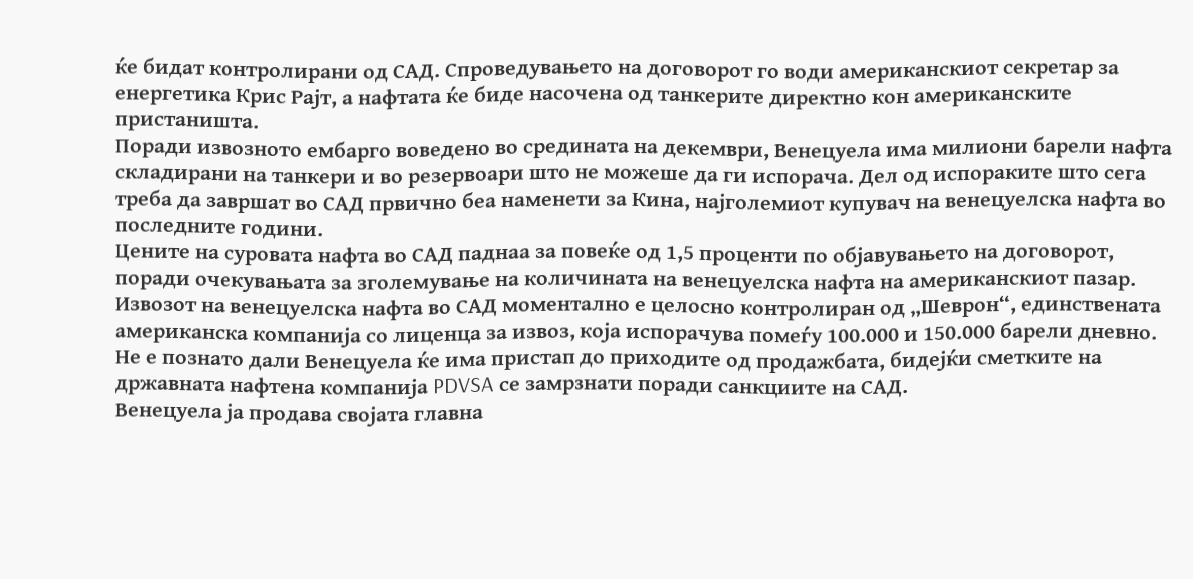ќе бидат контролирани од САД. Спроведувањето на договорот го води американскиот секретар за енергетика Крис Рајт, а нафтата ќе биде насочена од танкерите директно кон американските пристаништа.
Поради извозното ембарго воведено во средината на декември, Венецуела има милиони барели нафта складирани на танкери и во резервоари што не можеше да ги испорача. Дел од испораките што сега треба да завршат во САД првично беа наменети за Кина, најголемиот купувач на венецуелска нафта во последните години.
Цените на суровата нафта во САД паднаа за повеќе од 1,5 проценти по објавувањето на договорот, поради очекувањата за зголемување на количината на венецуелска нафта на американскиот пазар.
Извозот на венецуелска нафта во САД моментално е целосно контролиран од „Шеврон“, единствената американска компанија со лиценца за извоз, која испорачува помеѓу 100.000 и 150.000 барели дневно. Не е познато дали Венецуела ќе има пристап до приходите од продажбата, бидејќи сметките на државната нафтена компанија PDVSA се замрзнати поради санкциите на САД.
Венецуела ја продава својата главна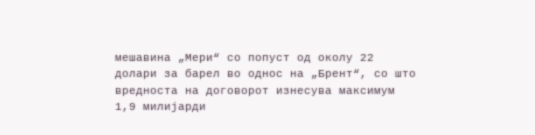мешавина „Мери“ со попуст од околу 22 долари за барел во однос на „Брент“, со што вредноста на договорот изнесува максимум 1,9 милијарди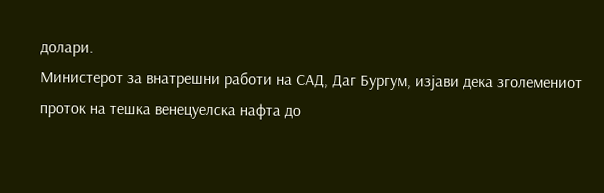долари.
Министерот за внатрешни работи на САД, Даг Бургум, изјави дека зголемениот проток на тешка венецуелска нафта до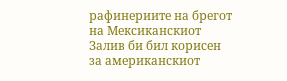рафинериите на брегот на Мексиканскиот Залив би бил корисен за американскиот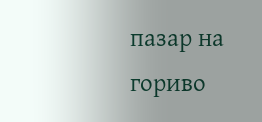пазар на гориво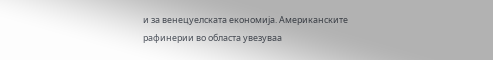и за венецуелската економија. Американските рафинерии во областа увезуваа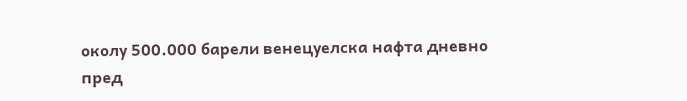околу 500.000 барели венецуелска нафта дневно пред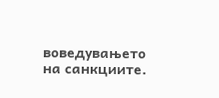воведувањето на санкциите.